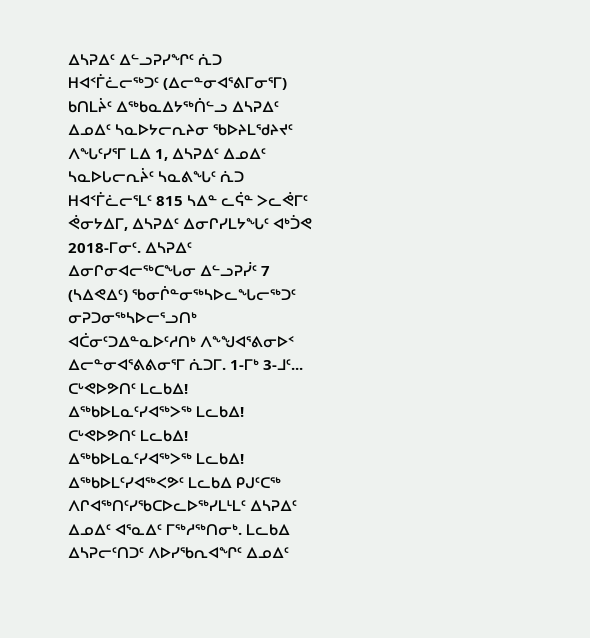ᐃᓴᕈᐃᑦ ᐃᓪᓗᕈᓯᖏᑦ ᕇᑐ ᕼᐊᑉᒦᓛᓕᖅᑐᑦ (ᐃᓕᓐᓂᐊᕐᕕᒥᓂᕐᒥ)
ᑲᑎᒪᔩᑦ ᐃᖅᑲᓇᐃᔭᖅᑏᓪᓗ ᐃᓴᕈᐃᑦ ᐃᓄᐃᑦ ᓴᓇᐅᔭᓕᕆᔨᓂ ᖃᐅᔨᒪᖁᔨᔪᑦ ᐱᖓᑦᓯᕐᒥ ᒪᐃ 1, ᐃᓴᕈᐃᑦ ᐃᓄᐃᑦ ᓴᓇᐅᒐᓕᕆᔩᑦ ᓴᓇᕕᖓᑦ ᕇᑐ ᕼᐊᑉᒦᓛᓕᕐᒪᑦ 815 ᓴᐃᓐ ᓚᕌᓐ ᐳᓚᕚᒥᑦ ᕚᓂᔭᐃᒥ, ᐃᓴᕈᐃᑦ ᐃᓂᒋᓯᒪᔭᖓᑦ ᐊᒃᑑᕙ 2018-ᒥᓂᑦ. ᐃᓴᕈᐃᑦ ᐃᓂᒋᓂᐊᓕᖅᑕᖓᓂ ᐃᓪᓗᕈᓰᑦ 7 (ᓴᐃᕙᐃᑦ) ᖃᓂᒌᓐᓂᖅᓴᐅᓚᖓᓕᖅᑐᑦ ᓂᕈᑐᓂᖅᓴᐅᓕᕐᓗᑎᒃ ᐊᑖᓂᑦᑐᐃᓐᓇᐅᑦᓱᑎᒃ ᐱᖕᖑᐊᕐᕕᓂᐅᑉ ᐃᓕᓐᓂᐊᕐᕕᕕᓂᕐᒥ ᕇᑐᒥ. 1-ᒥᒃ 3-ᒧᑦ...
ᑕᒡᕙᐅᕗᑎᑦ ᒪᓚᑲᐃ! ᐃᖅᑲᐅᒪᓇᑦᓯᐊᖅᐳᖅ ᒪᓚᑲᐃ!
ᑕᒡᕙᐅᕗᑎᑦ ᒪᓚᑲᐃ! ᐃᖅᑲᐅᒪᓇᑦᓯᐊᖅᐳᖅ ᒪᓚᑲᐃ!
ᐃᖅᑲᐅᒪᑦᓯᐊᖅᐸᕗᑦ ᒪᓚᑲᐃ ᑭᒍᑦᑕᖅ ᐱᒋᐊᖅᑎᑦᓯᖃᑕᐅᓚᐅᖅᓯᒪᒻᒪᑦ ᐃᓴᕈᐃᑦ ᐃᓄᐃᑦ ᐊᕐᓇᐃᑦ ᒥᖅᓱᖅᑎᓂᒃ. ᒪᓚᑲᐃ ᐃᓴᕈᓕᑦᑎᑐᑦ ᐱᐅᓯᖃᕆᐊᖏᑦ ᐃᓄᐃᑦ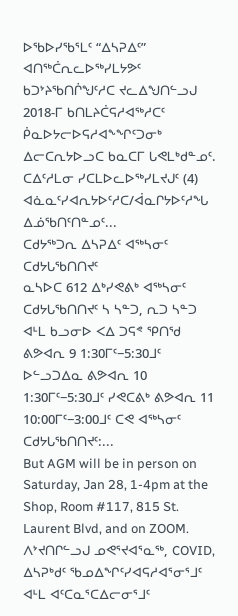ᐅᖃᐅᓯᖃᕐᒪᑦ “ᐃᓴᕈᐃᑦ” ᐊᑎᖅᑖᕆᓚᐅᖅᓯᒪᔭᕗᑦ ᑲᑐᔾᔨᖃᑎᒌᖑᑦᓱᑕ ᔪᓚᐃᖑᑎᓪᓗᒍ 2018-ᒥ ᑲᑎᒪᔨᑖᕋᓱᐊᖅᓱᑕᑦ ᑮᓇᐅᔭᓕᐅᕋᓱᐊᖕᖏᑦᑐᓂᒃ ᐃᓕᑕᕆᔭᐅᓗᑕ ᑲᓇᑕᒥ ᒐᕙᒪᒃᑯᓐᓄᑦ. ᑕᐃᑦᓱᒪᓂ ᓯᑕᒪᐅᓚᐅᖅᓯᒪᔪᒍᑦ (4) ᐊᓈᓇᑦᓯᐊᕆᔭᐅᑦᓱᑕ/ᐋᓇᒋᔭᐅᑦᓱᖓ ᐃᓅᖃᑎᑦᑎᓐᓄᑦ...
ᑕᑯᔭᖅᑐᕆ ᐃᓴᕈᐃᑦ ᐊᖅᓴᓂᑦ ᑕᑯᔭᒐᖃᑎᑎᔪᑦ
ᓇᓴᐅᑕ 612 ᐃᒃᓯᕙᕕᒃ ᐊᖅᓴᓂᑦ ᑕᑯᔭᒐᖃᑎᑎᔪᑦ ᓴ ᓴᓐᑐ, ᕆᑐ ᓴᓐᑐ ᐊᒻᒪ ᑲᓗᓂᐅ ᐸᐃ ᑐᕋᕝ ᕿᑎᖁ ᕕᕗᐊᕆ 9 1:30ᒥᑦ−5:30ᒧᑦ ᐅᓪᓗᑐᐃᓇ ᕕᕗᐊᕆ 10 1:30ᒥᑦ−5:30ᒧᑦ ᓯᕙᑕᕕᒃ ᕕᕗᐊᕆ 11 10:00ᒥᑦ−3:00ᒧᑦ ᑕᕙ ᐊᖅᓴᓂᑦ ᑕᑯᔭᒐᖃᑎᑎᔪᑦ:...
But AGM will be in person on Saturday, Jan 28, 1-4pm at the Shop, Room #117, 815 St. Laurent Blvd, and on ZOOM.  ᐱᔾᔪᑎᒋᓪᓗᒍ ᓄᕙᕐᔪᐊᕐᓇᖅ, COVID, ᐃᓴᕈᒃᑯᑦ ᖃᓄᐃᖏᑦᓯᐊᕋᓱᐊᕐᓂᕐᒧᑦ ᐊᒻᒪ ᐊᑦᑕᓇᕐᑕᐃᓕᓂᕐᒧᑦ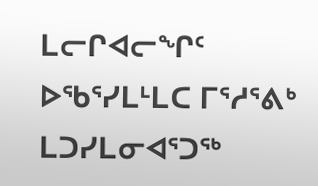ᒪᓕᒋᐊᓕᖏᑦ ᐅᖃᕐᓯᒪᒻᒪᑕ ᒥᕐᓱᕐᕕᒃ ᒪᑐᓯᒪᓂᐊᕐᑐᖅ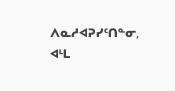ᐱᓇᓱᐊᕈᓯᑦᑎᓐᓂ, ᐊᒻᒪ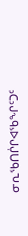ᓂᕆᖃᑎᒌᒋᐊᖃᖏᑦᑐᑦ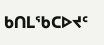ᑲᑎᒪᖃᑕᐅᔪᑦ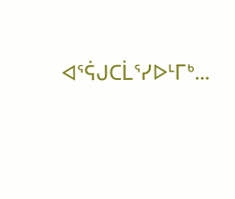ᐊᕐᕌᒍᑕᒫᕐᓯᐅᒻᒥᒃ...